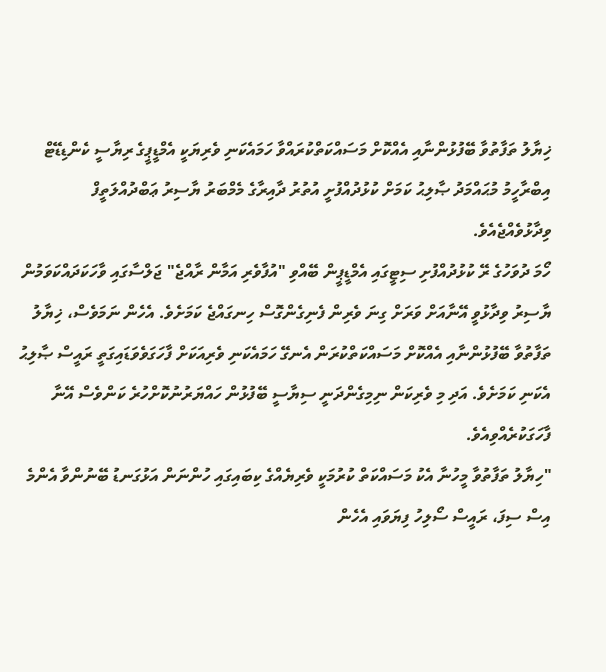ޚިޔާލު ތަފާތުވާ ބޭފުޅުންނާއި އެއްކޮށް މަސައްކަތްކުރައްވާ ހަމައެކަނި ވެރިޔަކީ އެމްޑީޕީގެ ރިޔާސީ ކެންޑިޑޭޓް އިބްރާހީމު މުޙައްމަދު ޞާލިޙު ކަމަށް ކުޅުދުއްފުށީ އުތުރު ދާއިރާގެ މެމްބަރު ޔާސިރު ޢަބްދުއްލަތީފް ވިދާޅުވެއްޖެއެވެ.
ހޯމަ ދުވަހުގެ ރޭ ކުޅުދުއްފުށި ސިޓީގައި އެމްޑީޕީން ބޭއްވި "އުފާވެރި އަމާން ރާއްޖެ" ޖަލްސާގައި ވާހަކަދައްކަވަމުން ޔާސިރު ވިދާޅުވީ އޭނާއަށް ވަރަށް ގިނަ ވެރިން ފެނިގެންގޮސް ހިނގައްޖެ ކަމަށެވެ. އެހެން ނަމަވެސް، ޚިޔާލު ތަފާތުވާ ބޭފުޅުންނާއި އެއްކޮށް މަސައްކަތްކުރަން އެނގޭ ހަމައެކަނި ވެރިއަކަށް ފާހަގަވެވަޑައިގަތީ ރައީސް ޞާލިޙު އެކަނި ކަމަށެވެ. އަދި މި ވެރިކަން ނިމިގެންދަނީ ސިޔާސީ ބޭފުޅުން ހައްޔަރުނުކޮށްހުރެ ކަންވެސް އޭނާ ފާހަގަކުރެއްވިއެވެ.
"ހިޔާލު ތަފާތުވާ މީހުނާ އެކު މަސައްކަތް ކުރުމަކީ ވެރިޔެއްގެ ކިބައިގައި ހުންނަން އަޅުގަނޑު ބޭނުންވާ އެންމެ އިސް ސިފަ، ރައީސް ސޯލިހު ފިޔަވައި އެހެން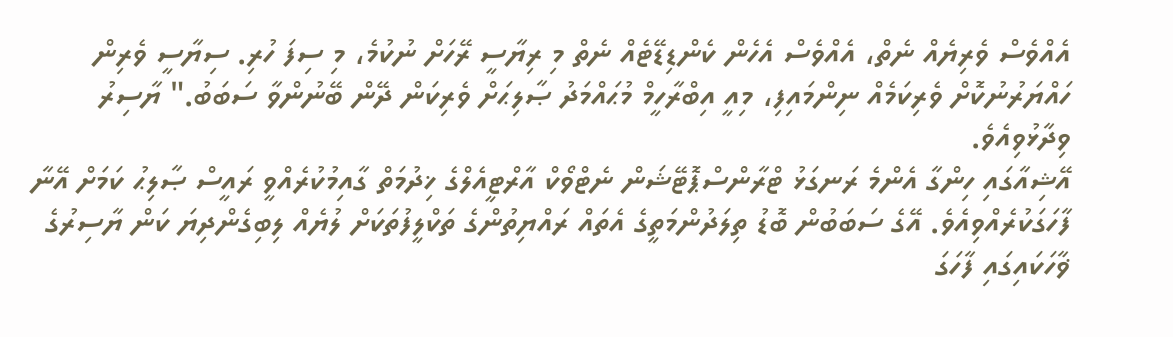އެއްވެސް ވެރިޔެއް ނެތް، އެއްވެސް އެހެން ކެންޑިޑޭޓެއް ނެތް މި ރިޔާސީ ރޭހަށް ނުކުމެ، މި ސިފަ ހުރި. ސިޔާސީ ވެރިން ހައްޔަރުނުކޮށް ވެރިކަމެއް ނިންމައިފި، މިއީ އިބްރާހީމް މުޙައްމަދު ޞާލިޙަށް ވެރިކަން ދޭން ބޭނުންވާ ސަބަބު." ޔާސިރު ވިދާޅުވިއެވެ.
އޭޝިއާގައި ހިންގާ އެންމެ ރަނގަޅު ޓްރާންސްޕޮޓޭޝަން ނެޓްވޯކް އާރްޓީއެލްގެ ޚިދުމަތް ގާއިމުކުރެއްވީ ރައީސް ޞާލިޙު ކަމަށް އޭނާ ފާހަގަކުރެއްވިއެވެ. އޭގެ ސަބަބުން ބޮޑު ތިލަދުންމަތީގެ އެތައް ރައްޔިތުންގެ ތަކްލީފުތަކަށް ލުޔެއް ލިބިގެންދިޔަ ކަން ޔާސިރުގެ ޥާހަކައިގައި ފާހަގަ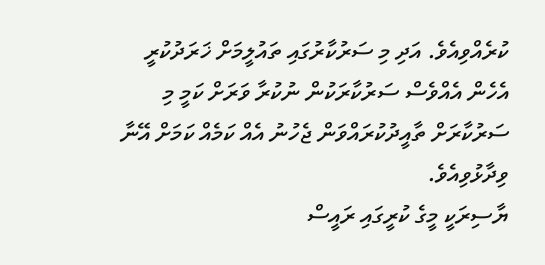ކުރެއްވިއެވެ. އަދި މި ސަރުކާރުގައި ތައުލީމަށް ޚަރަދުކުރީ އެހެން އެއްވެސް ސަރުކާރަކުން ނުކުރާ ވަރަށް ކަމީ މި ސަރުކާރަށް ތާއީދުކުރައްވަން ޖެހުނު އެއް ކަމެއް ކަމަށް އޭނާ ވިދާޅުވިއެވެ.
ޔާސިރަކީ މީގެ ކުރީގައި ރައީސް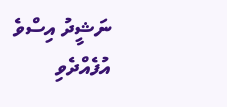ނަޝީދު އިސްވެ އުފެއްދެވި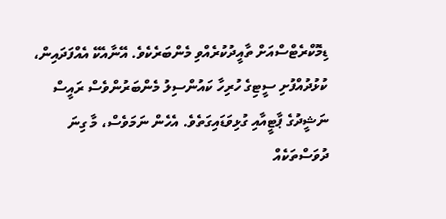ޑިމޮކްރެޓްސްއަށް ތާއީދުކުރެއްވި މެންބަރެކެވެ. އޭނާއެކޭ އެއްފަދައިން، ކުޅުދުއްފުށި ސީޓިގެ ހުރިހާ ކައުންސިލު މެންބަރުންވެސް ރައީސް ނަޝީދުގެ ޕާޓީއާއި ގުޅިވަޑައިގަތެވެ. އެހެން ނަމަވެސް، މާ ގިނަ ދުވަސްތަކެއް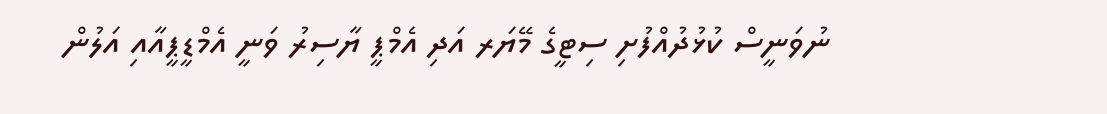ނުވަނީސް ކުޅުދުއްފުށި ސިޓީގެ މޭޔަރ އަދި އެމްޕީ ޔާސިރު ވަނީ އެމްޑީޕީއާއި އަލުން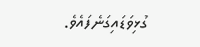ގުޅިވަޑައިގަނެފައެވެ.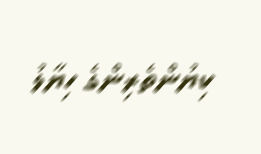ކިޔުންތެރިންގެ ހިޔާލު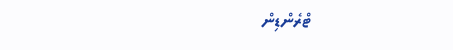ޓްރެންޑިން